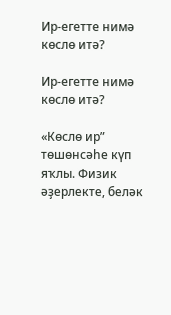Ир-егетте нимә көслө итә?

Ир-егетте нимә көслө итә?

«Көслө ир” төшөнсәһе күп яҡлы. Физик әҙерлекте, беләк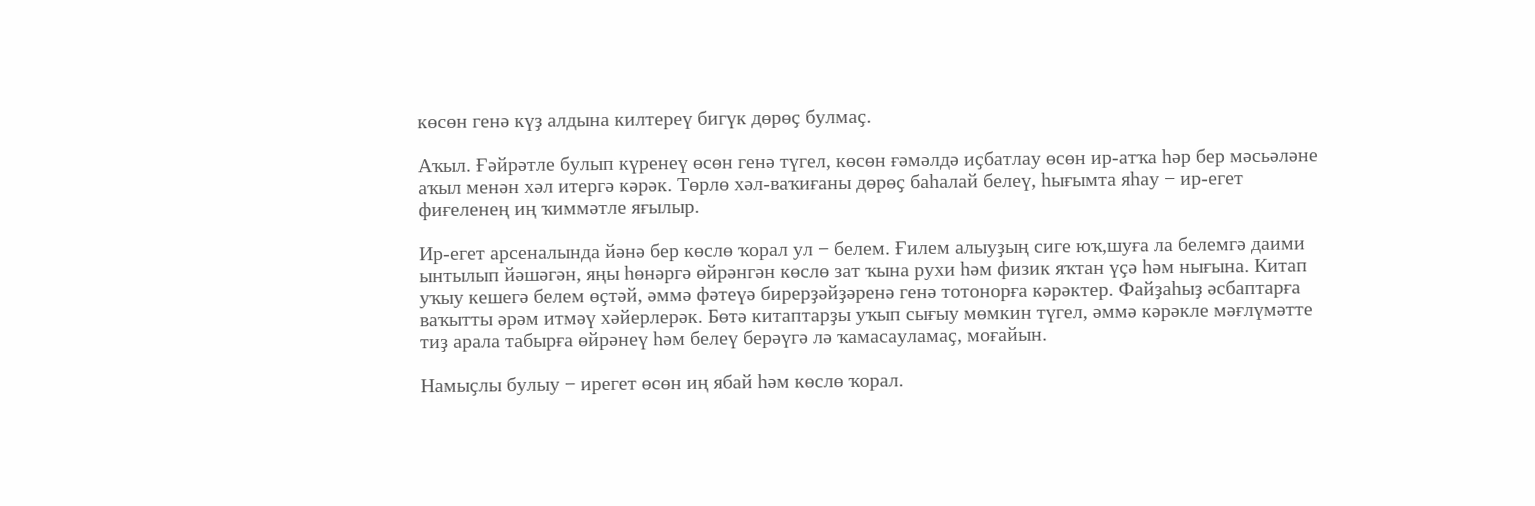көсөн генә күҙ алдына килтереү бигүк дөрөҫ булмаҫ.

Аҡыл. Ғәйрәтле булып күренеү өсөн генә түгел, көсөн ғәмәлдә иҫбатлау өсөн ир-атҡа һәр бер мәсьәләне аҡыл менән хәл итергә кәрәк. Төрлө хәл-ваҡиғаны дөрөҫ баһалай белеү, һығымта яһау − ир-егет фиғеленең иң ҡиммәтле яғылыр.

Ир-егет арсеналында йәнә бер көслө ҡорал ул − белем. Ғилем алыуҙың сиге юҡ,шуға ла белемгә даими ынтылып йәшәгән, яңы һөнәргә өйрәнгән көслө зат ҡына рухи һәм физик яҡтан үҫә һәм нығына. Китап уҡыу кешегә белем өҫтәй, әммә фәтеүә бирерҙәйҙәренә генә тотонорға кәрәктер. Файҙаһыҙ әсбаптарға ваҡытты әрәм итмәү хәйерлерәк. Бөтә китаптарҙы уҡып сығыу мөмкин түгел, әммә кәрәкле мәғлүмәтте тиҙ арала табырға өйрәнеү һәм белеү берәүгә лә ҡамасауламаҫ, моғайын.

Намыҫлы булыу − ирегет өсөн иң ябай һәм көслө ҡорал.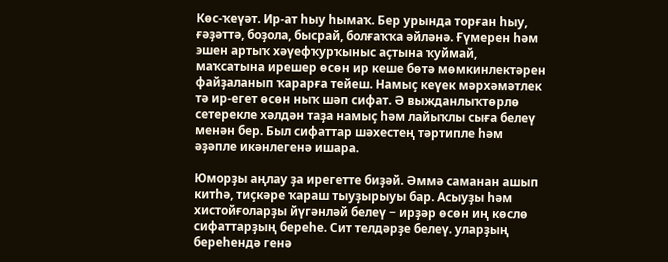Көс-ҡеүәт. Ир-ат һыу һымаҡ. Бер урында торған һыу, ғәҙәттә, боҙола, бысрай, болғаҡҡа әйләнә. Ғүмерен һәм эшен артыҡ хәүефҡурҡыныс аҫтына ҡуймай, маҡсатына ирешер өсөн ир кеше бөтә мөмкинлектәрен файҙаланып ҡарарға тейеш. Намыҫ кеүек мәрхәмәтлек тә ир-егет өсөн ныҡ шәп сифат. Ә выжданлыҡтөрлө сетерекле хәлдән таҙа намыҫ һәм лайыҡлы сыға белеү менән бер. Был сифаттар шәхестең тәртипле һәм әҙәпле икәнлегенә ишара.

Юморҙы аңлау ҙа ирегетте биҙәй. Әммә саманан ашып китһә, тиҫкәре ҡараш тыуҙырыуы бар. Асыуҙы һәм хистойғоларҙы йүгәнләй белеү − ирҙәр өсөн иң көслө сифаттарҙың береһе. Сит телдәрҙе белеү. уларҙың береһендә генә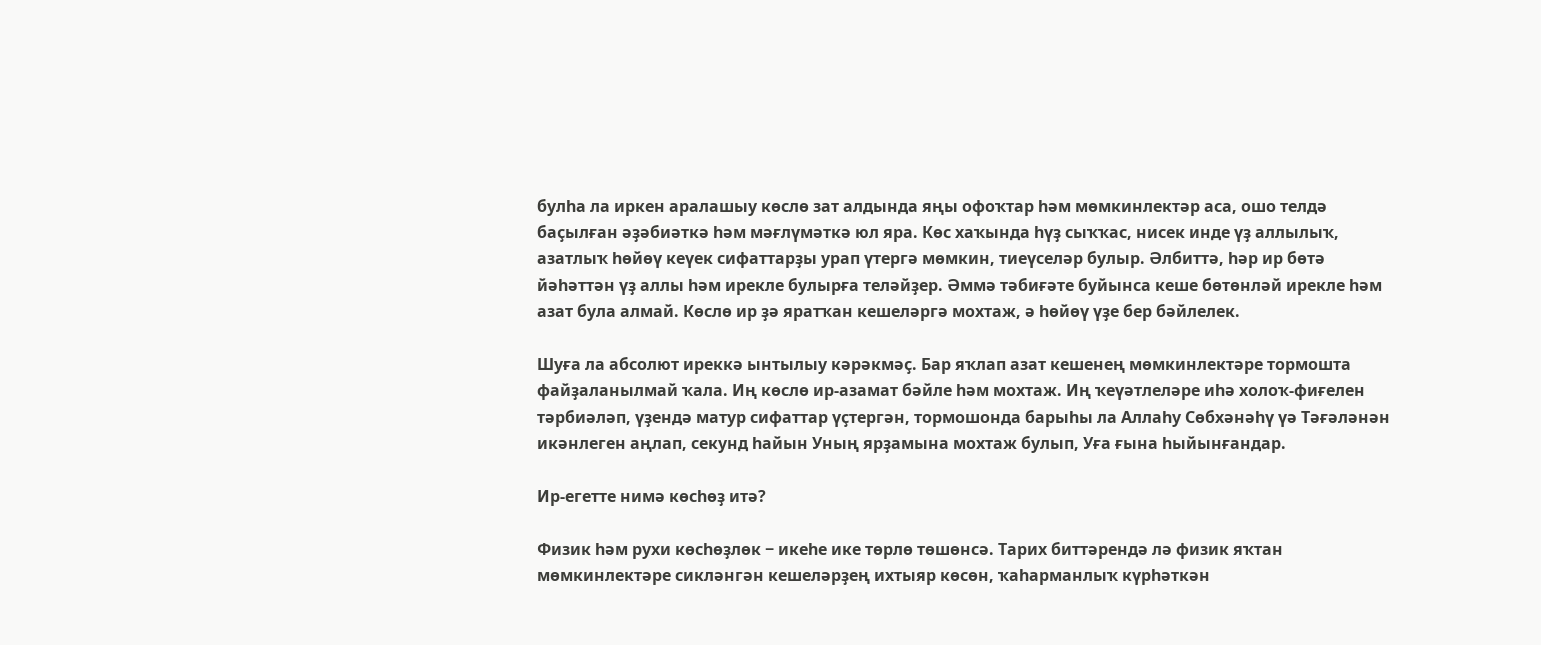булһа ла иркен аралашыу көслө зат алдында яңы офоҡтар һәм мөмкинлектәр аса, ошо телдә баҫылған әҙәбиәткә һәм мәғлүмәткә юл яра. Көс хаҡында һүҙ сыҡҡас, нисек инде үҙ аллылыҡ, азатлыҡ һөйөү кеүек сифаттарҙы урап үтергә мөмкин, тиеүселәр булыр. Әлбиттә, һәр ир бөтә йәһәттән үҙ аллы һәм ирекле булырға теләйҙер. Әммә тәбиғәте буйынса кеше бөтөнләй ирекле һәм азат була алмай. Көслө ир ҙә яратҡан кешеләргә мохтаж, ә һөйөү үҙе бер бәйлелек.

Шуға ла абсолют иреккә ынтылыу кәрәкмәҫ. Бар яҡлап азат кешенең мөмкинлектәре тормошта файҙаланылмай ҡала. Иң көслө ир-азамат бәйле һәм мохтаж. Иң ҡеүәтлеләре иһә холоҡ-фиғелен тәрбиәләп, үҙендә матур сифаттар үҫтергән, тормошонда барыһы ла Аллаһу Сөбхәнәһү үә Тәғәләнән икәнлеген аңлап, секунд һайын Уның ярҙамына мохтаж булып, Уға ғына һыйынғандар.

Ир-егетте нимә көсһөҙ итә?

Физик һәм рухи көсһөҙлөк − икеһе ике төрлө төшөнсә. Тарих биттәрендә лә физик яҡтан мөмкинлектәре сикләнгән кешеләрҙең ихтыяр көсөн, ҡаһарманлыҡ күрһәткән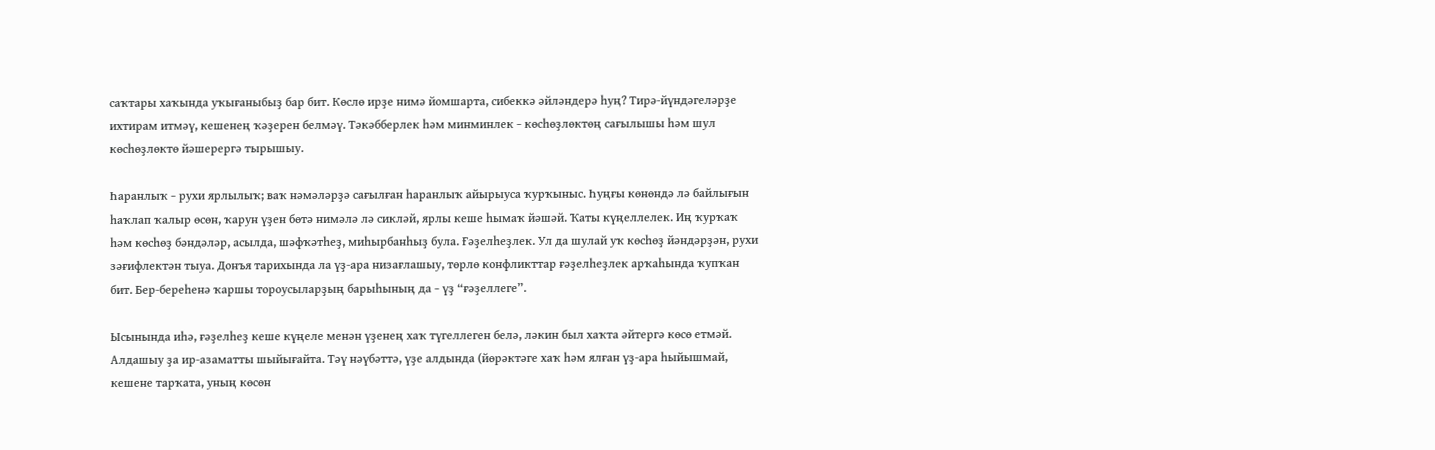саҡтары хаҡында уҡығаныбыҙ бар бит. Көслө ирҙе нимә йомшарта, сибеккә әйләндерә һуң? Тирә-йүндәгеләрҙе ихтирам итмәү, кешенең ҡәҙерен белмәү. Тәкәбберлек һәм минминлек − көсһөҙлөктөң сағылышы һәм шул көсһөҙлөктө йәшерергә тырышыу.

Һаранлыҡ − рухи ярлылыҡ; ваҡ нәмәләрҙә сағылған һаранлыҡ айырыуса ҡурҡыныс. Һуңғы көнөндә лә байлығын һаҡлап ҡалыр өсөн, ҡарун үҙен бөтә нимәлә лә сикләй, ярлы кеше һымаҡ йәшәй. Ҡаты күңеллелек. Иң ҡурҡаҡ һәм көсһөҙ бәндәләр, асылда, шәфҡәтһеҙ, миһырбанһыҙ була. Ғәҙелһеҙлек. Ул да шулай уҡ көсһөҙ йәндәрҙән, рухи зәғифлектән тыуа. Донъя тарихында ла үҙ-ара низағлашыу, төрлө конфликттар ғәҙелһеҙлек арҡаһында ҡупҡан бит. Бер-береһенә ҡаршы тороусыларҙың барыһының да − үҙ “ғәҙеллеге”.

Ысынында иһә, ғәҙелһеҙ кеше күңеле менән үҙенең хаҡ түгеллеген белә, ләкин был хаҡта әйтергә көсө етмәй. Алдашыу ҙа ир-азаматты шыйығайта. Тәү нәүбәттә, үҙе алдында (йөрәктәге хаҡ һәм ялған үҙ-ара һыйышмай, кешене тарҡата, уның көсөн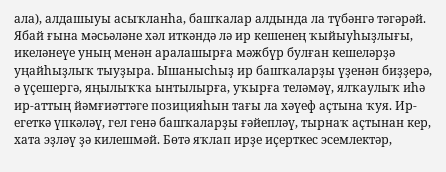ала), алдашыуы асыҡланһа, башҡалар алдында ла түбәнгә тәгәрәй. Ябай ғына мәсьәләне хәл иткәндә лә ир кешенең ҡыйыуһыҙлығы, икеләнеүе уның менән аралашырға мәжбүр булған кешеләрҙә уңайһыҙлыҡ тыуҙыра. Ышанысһыҙ ир башҡаларҙы үҙенән биҙҙерә, ә үҫешергә, яңылыҡҡа ынтылырға, уҡырға теләмәү, ялҡаулыҡ иһә ир-аттың йәмғиәттәге позицияһын тағы ла хәүеф аҫтына ҡуя. Ир-егеткә үпкәләү, гел генә башҡаларҙы ғәйепләү, тырнаҡ аҫтынан кер, хата эҙләү ҙә килешмәй. Бөтә яҡлап ирҙе иҫерткес эсемлектәр,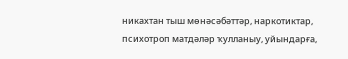никахтан тыш мөнәсәбәттәр, наркотиктар, психотроп матдәләр ҡулланыу, уйындарға,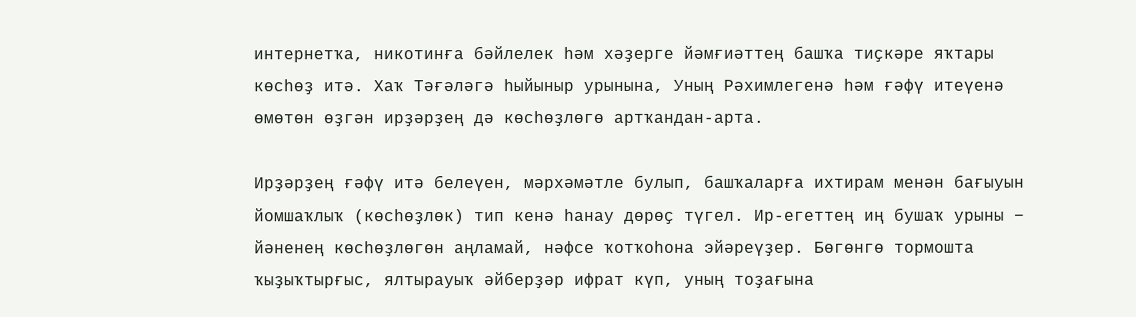интернетҡа, никотинға бәйлелек һәм хәҙерге йәмғиәттең башҡа тиҫкәре яҡтары көсһөҙ итә. Хаҡ Тәғәләгә һыйыныр урынына, Уның Рәхимлегенә һәм ғәфү итеүенә өмөтөн өҙгән ирҙәрҙең дә көсһөҙлөгө артҡандан-арта.

Ирҙәрҙең ғәфү итә белеүен, мәрхәмәтле булып, башҡаларға ихтирам менән бағыуын йомшаҡлыҡ (көсһөҙлөк) тип кенә һанау дөрөҫ түгел. Ир-егеттең иң бушаҡ урыны − йәненең көсһөҙлөгөн аңламай, нәфсе ҡотҡоһона эйәреүҙер. Бөгөнгө тормошта ҡыҙыҡтырғыс, ялтырауыҡ әйберҙәр ифрат күп, уның тоҙағына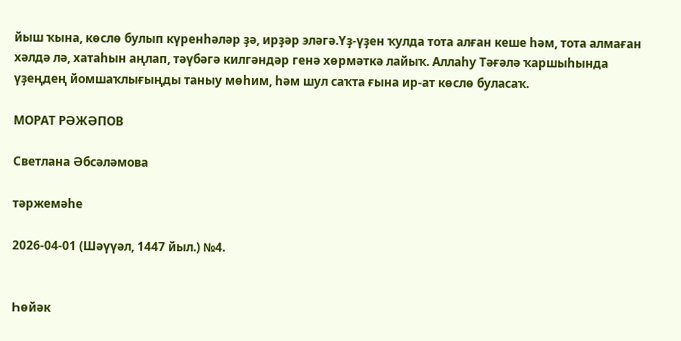йыш ҡына, көслө булып күренһәләр ҙә, ирҙәр эләгә.Үҙ-үҙен ҡулда тота алған кеше һәм, тота алмаған хәлдә лә, хатаһын аңлап, тәүбәгә килгәндәр генә хөрмәткә лайыҡ. Аллаһу Тәғәлә ҡаршыһында үҙеңдең йомшаҡлығыңды таныу мөһим, һәм шул саҡта ғына ир-ат көслө буласаҡ.

МОРАТ РӘЖӘПОВ

Светлана Әбсәләмова

тәржемәһе

2026-04-01 (Шәүүәл, 1447 йыл.) №4.


Һөйәк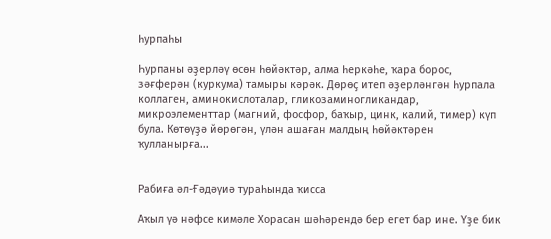һурпаһы

Һурпаны әҙерләү өсөн һөйәктәр, алма һеркәһе, ҡара борос, зәғферән (куркума) тамыры кәрәк. Дөрөҫ итеп әҙерләнгән һурпала коллаген, аминокислоталар, гликозаминогликандар, микроэлементтар (магний, фосфор, баҡыр, цинк, калий, тимер) күп була. Көтөүҙә йөрөгән, үлән ашаған малдың һөйәктәрен ҡулланырға...


Рабиға әл-Ғәдәүиә тураһында ҡисса

Аҡыл үә нәфсе кимәле Хорасан шәһәрендә бер егет бар ине. Үҙе бик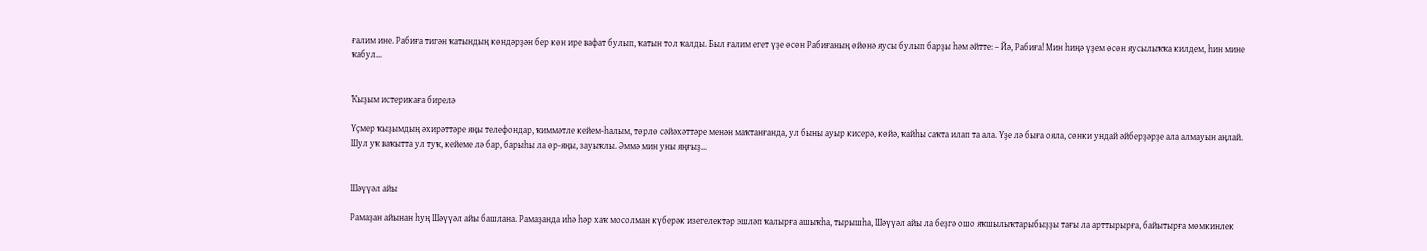ғалим ине. Рабиға тигән ҡатындың көндәрҙән бер көн ире вафат булып, ҡатын тол ҡалды. Был ғалим егет үҙе өсөн Рабиғаның өйөнә яусы булып барҙы һәм әйтте: – Йә, Рабиға! Мин һиңә үҙем өсөн яусылыҡҡа килдем, һин мине ҡабул...


Ҡыҙым истерикаға бирелә

Үҫмер ҡыҙымдың әхирәттәре яңы телефондар, ҡиммәтле кейем-һалым, төрлө сәйәхәттәре менән маҡтанғанда, ул быны ауыр кисерә, көйә, ҡайһы саҡта илап та ала. Үҙе лә быға ояла, сөнки ундай әйберҙәрҙе ала алмауын аңлай. Шул уҡ ваҡытта ул туҡ, кейеме лә бар, барыһы ла өр-яңы, зауыҡлы. Әммә мин уны яңғыҙ...


Шәүүәл айы

Рамаҙан айынан һуң Шәүүәл айы башлана. Рамаҙанда иһә һәр хаҡ мосолман күберәк изегелектәр эшләп ҡалырға ашыҡһа, тырышһа, Шәүүәл айы ла беҙгә ошо яҡшылыҡтарыбыҙҙы тағы ла арттырырға, байытырға мөмкинлек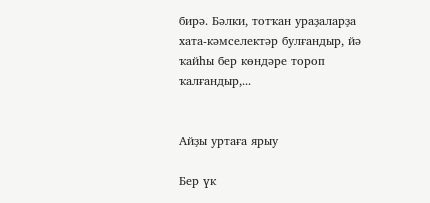бирә. Бәлки, тотҡан ураҙаларҙа хата-кәмселектәр булғандыр, йә ҡайһы бер көндәре тороп ҡалғандыр,...


Айҙы уртаға ярыу

Бер үк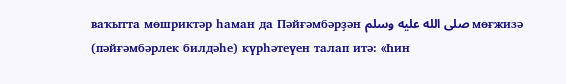ваҡытта мөшриктәр һаман да Пәйғәмбәрҙән صلى الله عليه وسلم мөғжизә (пәйғәмбәрлек билдәһе) күрһәтеүен талап итә: «Һин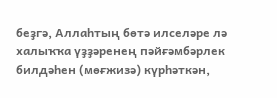беҙгә, Аллаһтың бөтә илселәре лә халыҡҡа үҙҙәренең пәйғәмбәрлек билдәһен (мөғжизә) күрһәткән,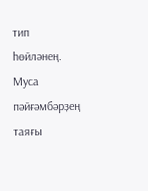тип һөйләнең. Муса пәйғәмбәрҙең таяғы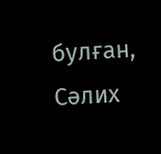булған, Сәлих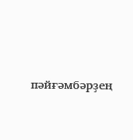пәйғәмбәрҙең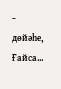− дөйәһе, Ғайса...